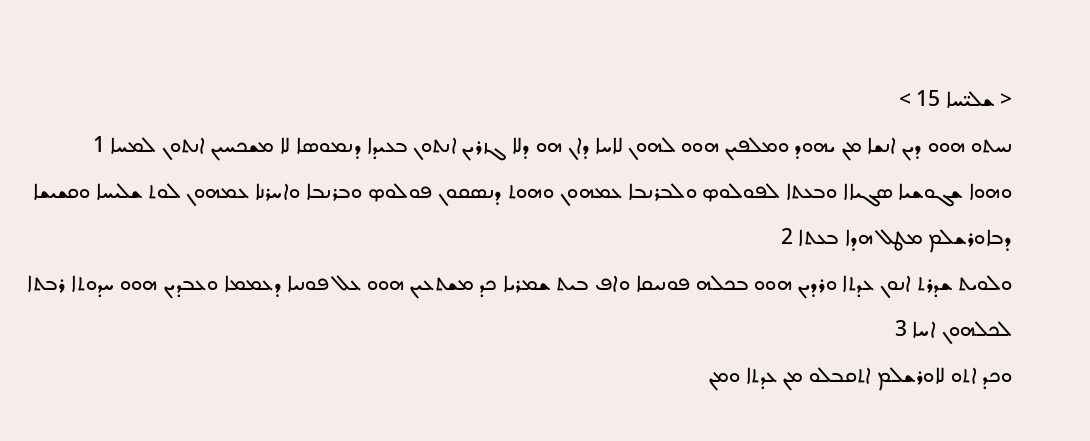< ܫܠܝ̈ܚܐ 15 >
ܢܚܬܘ ܗܘܘ ܕܝܢ ܐܢܫܐ ܡܢ ܝܗܘܕ ܘܡܠܦܝܢ ܗܘܘ ܠܗܘܢ ܠܐܚܐ ܕܐܢ ܗܘ ܕܠܐ ܓܙܪܝܢ ܐܢܬܘܢ ܒܥܝܕܐ ܕܢܡܘܤܐ ܠܐ ܡܫܟܚܝܢ ܐܢܬܘܢ ܠܡܚܐ 1
ܘܗܘܐ ܫܓܘܫܝܐ ܤܓܝܐܐ ܘܒܥܬܐ ܠܦܘܠܘܤ ܘܠܒܪܢܒܐ ܥܡܗܘܢ ܘܗܘܬ ܕܢܤܩܘܢ ܦܘܠܘܤ ܘܒܪܢܒܐ ܘܐܚܪܢܐ ܥܡܗܘܢ ܠܘܬ ܫܠܝܚܐ ܘܩܫܝܫܐ ܕܒܐܘܪܫܠܡ ܡܛܠ ܗܕܐ ܒܥܬܐ 2
ܘܠܘܝܬ ܫܕܪܬ ܐܢܘܢ ܥܕܬܐ ܘܪܕܝܢ ܗܘܘ ܒܟܠܗ ܦܘܢܝܩܐ ܘܐܦ ܒܝܬ ܫܡܪܝܐ ܟܕ ܡܫܬܥܝܢ ܗܘܘ ܥܠ ܦܘܢܝܐ ܕܥܡܡܐ ܘܥܒܕܝܢ ܗܘܘ ܚܕܘܬܐ ܪܒܬܐ ܠܟܠܗܘܢ ܐܚܐ 3
ܘܟܕ ܐܬܘ ܠܐܘܪܫܠܡ ܐܬܩܒܠܘ ܡܢ ܥܕܬܐ ܘܡܢ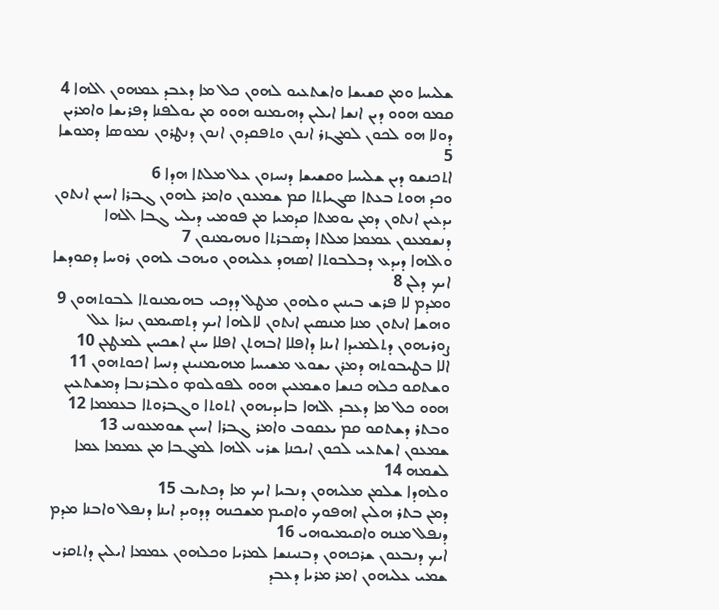ܫܠܝܚܐ ܘܡܢ ܩܫܝܫܐ ܘܐܫܬܥܝܘ ܠܗܘܢ ܟܠ ܡܐ ܕܥܒܕ ܥܡܗܘܢ ܐܠܗܐ 4
ܩܡܘ ܗܘܘ ܕܝܢ ܐܢܫܐ ܐܝܠܝܢ ܕܗܝܡܢܘ ܗܘܘ ܡܢ ܝܘܠܦܢܐ ܕܦܪܝܫܐ ܘܐܡܪܝܢ ܕܘܠܐ ܗܘ ܠܟܘܢ ܠܡܓܙܪ ܐܢܘܢ ܘܬܦܩܕܘܢ ܐܢܘܢ ܕܢܛܪܘܢ ܢܡܘܤܐ ܕܡܘܫܐ 5
ܐܬܟܢܫܘ ܕܝܢ ܫܠܝܚܐ ܘܩܫܝܫܐ ܕܢܚܙܘܢ ܥܠ ܡܠܬܐ ܗܕܐ 6
ܘܟܕ ܗܘܬ ܒܥܬܐ ܤܓܝܐܬܐ ܩܡ ܫܡܥܘܢ ܘܐܡܪ ܠܗܘܢ ܓܒܪܐ ܐܚܝܢ ܐܢܬܘܢ ܝܕܥܝܢ ܐܢܬܘܢ ܕܡܢ ܝܘܡܬܐ ܩܕܡܝܐ ܡܢ ܦܘܡܝ ܕܝܠܝ ܓܒܐ ܐܠܗܐ ܕܢܫܡܥܘܢ ܥܡܡܐ ܡܠܬܐ ܕܤܒܪܬܐ ܘܢܗܝܡܢܘܢ 7
ܘܐܠܗܐ ܕܝܕܥ ܕܒܠܒܘܬܐ ܐܤܗܕ ܥܠܝܗܘܢ ܘܝܗܒ ܠܗܘܢ ܪܘܚܐ ܕܩܘܕܫܐ ܐܝܟ ܕܠܢ 8
ܘܡܕܡ ܠܐ ܦܪܫ ܒܝܢܝܢ ܘܠܗܘܢ ܡܛܠ ܕܕܟܝ ܒܗܝܡܢܘܬܐ ܠܒܘܬܗܘܢ 9
ܘܗܫܐ ܐܢܬܘܢ ܡܢܐ ܡܢܤܝܢ ܐܢܬܘܢ ܠܐܠܗܐ ܐܝܟ ܕܬܤܝܡܘܢ ܢܝܪܐ ܥܠ ܨܘܪܝܗܘܢ ܕܬܠܡܝܕܐ ܐܝܢܐ ܕܐܦܠܐ ܐܒܗܬܢ ܐܦܠܐ ܚܢܢ ܐܫܟܚܢ ܠܡܛܥܢ 10
ܐܠܐ ܒܛܝܒܘܬܗ ܕܡܪܢ ܝܫܘܥ ܡܫܝܚܐ ܡܗܝܡܢܝܢܢ ܕܢܚܐ ܐܟܘܬܗܘܢ 11
ܘܫܬܩܘ ܟܠܗ ܟܢܫܐ ܘܫܡܥܝܢ ܗܘܘ ܠܦܘܠܘܤ ܘܠܒܪܢܒܐ ܕܡܫܬܥܝܢ ܗܘܘ ܟܠ ܡܐ ܕܥܒܕ ܐܠܗܐ ܒܐܝܕܝܗܘܢ ܐܬܘܬܐ ܘܓܒܪܘܬܐ ܒܥܡܡܐ 12
ܘܒܬܪ ܕܫܬܩܘ ܩܡ ܝܥܩܘܒ ܘܐܡܪ ܓܒܪܐ ܐܚܝܢ ܫܘܡܥܘܢܝ 13
ܫܡܥܘܢ ܐܫܬܥܝ ܠܟܘܢ ܐܝܟܢܐ ܫܪܝ ܐܠܗܐ ܠܡܓܒܐ ܡܢ ܥܡܡܐ ܥܡܐ ܠܫܡܗ 14
ܘܠܗܕܐ ܫܠܡܢ ܡܠܝܗܘܢ ܕܢܒܝܐ ܐܝܟ ܡܐ ܕܟܬܝܒ 15
ܕܡܢ ܒܬܪ ܗܠܝܢ ܐܗܦܘܟ ܘܐܩܝܡ ܡܫܟܢܗ ܕܕܘܝܕ ܐܝܢܐ ܕܢܦܠ ܘܐܒܢܐ ܡܕܡ ܕܢܦܠ ܡܢܗ ܘܐܩܝܡܝܘܗܝ 16
ܐܝܟ ܕܢܒܥܘܢ ܫܪܟܗܘܢ ܕܒܢܝܢܫܐ ܠܡܪܝܐ ܘܟܠܗܘܢ ܥܡܡܐ ܐܝܠܝܢ ܕܐܬܩܪܝ ܫܡܝ ܥܠܝܗܘܢ ܐܡܪ ܡܪܝܐ ܕܥܒܕ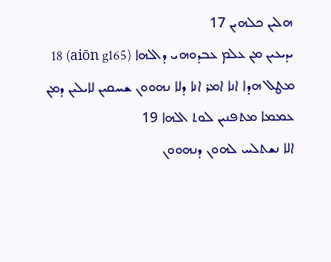ܗܠܝܢ ܟܠܗܝܢ 17
ܝܕܝܥܝܢ ܡܢ ܥܠܡ ܥܒܕܘܗܝ ܕܐܠܗܐ (aiōn g165) 18
ܡܛܠ ܗܕܐ ܐܢܐ ܐܡܪ ܐܢܐ ܕܠܐ ܢܗܘܘܢ ܫܚܩܝܢ ܠܐܝܠܝܢ ܕܡܢ ܥܡܡܐ ܡܬܦܢܝܢ ܠܘܬ ܐܠܗܐ 19
ܐܠܐ ܢܫܬܠܚ ܠܗܘܢ ܕܢܗܘܘܢ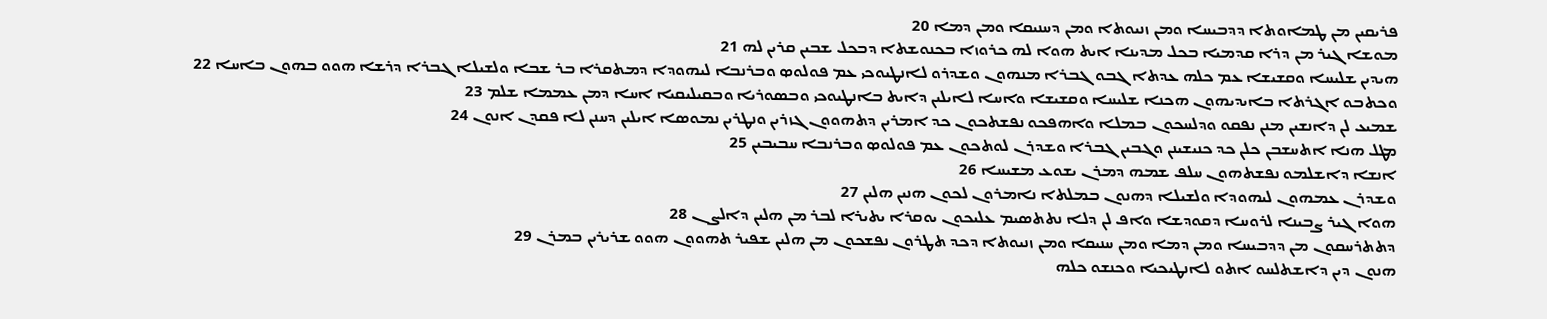ܦܪܝܩܝܢ ܡܢ ܛܡܐܘܬܐ ܕܕܒܝܚܐ ܘܡܢ ܙܢܝܘܬܐ ܘܡܢ ܕܚܢܝܩܐ ܘܡܢ ܕܡܐ 20
ܡܘܫܐ ܓܝܪ ܡܢ ܕܪܐ ܩܕܡܝܐ ܒܟܠ ܡܕܝܢܐ ܐܝܬ ܗܘܐ ܠܗ ܟܪܘܙܐ ܒܟܢܘܫܬܐ ܕܒܟܠ ܫܒܝܢ ܩܪܝܢ ܠܗ 21
ܗܝܕܝܢ ܫܠܝܚܐ ܘܩܫܝܫܐ ܥܡ ܟܠܗ ܥܕܬܐ ܓܒܘ ܓܒܪܐ ܡܢܗܘܢ ܘܫܕܪܘ ܠܐܢܛܝܘܟܝ ܥܡ ܦܘܠܘܤ ܘܒܪܢܒܐ ܠܝܗܘܕܐ ܕܡܬܩܪܐ ܒܪ ܫܒܐ ܘܠܫܝܠܐ ܓܒܪܐ ܕܪܫܐ ܗܘܘ ܒܗܘܢ ܒܐܚܐ 22
ܘܟܬܒܘ ܐܓܪܬܐ ܒܐܝܕܝܗܘܢ ܗܟܢܐ ܫܠܝܚܐ ܘܩܫܝܫܐ ܘܐܚܐ ܠܐܝܠܝܢ ܕܐܝܬ ܒܐܢܛܝܘܟܝ ܘܒܤܘܪܝܐ ܘܒܩܝܠܝܩܝܐ ܐܚܐ ܕܡܢ ܥܡܡܐ ܫܠܡ 23
ܫܡܝܥ ܠܢ ܕܐܢܫܝܢ ܡܢܢ ܢܦܩܘ ܘܕܠܚܟܘܢ ܒܡܠܐ ܘܐܗܦܟܘ ܢܦܫܬܟܘܢ ܟܕ ܐܡܪܝܢ ܕܬܗܘܘܢ ܓܙܪܝܢ ܘܢܛܪܝܢ ܢܡܘܤܐ ܐܝܠܝܢ ܕܚܢܢ ܠܐ ܦܩܕܢ ܐܢܘܢ 24
ܡܛܠ ܗܢܐ ܐܬܚܫܒܢ ܟܠܢ ܟܕ ܟܢܝܫܝܢܢ ܘܓܒܝܢ ܓܒܪܐ ܘܫܕܪܢ ܠܘܬܟܘܢ ܥܡ ܦܘܠܘܤ ܘܒܪܢܒܐ ܚܒܝܒܝܢ 25
ܐܢܫܐ ܕܐܫܠܡܘ ܢܦܫܬܗܘܢ ܚܠܦ ܫܡܗ ܕܡܪܢ ܝܫܘܥ ܡܫܝܚܐ 26
ܘܫܕܪܢ ܥܡܗܘܢ ܠܝܗܘܕܐ ܘܠܫܝܠܐ ܕܗܢܘܢ ܒܡܠܬܐ ܢܐܡܪܘܢ ܠܟܘܢ ܗܢܝܢ ܗܠܝܢ 27
ܗܘܐ ܓܝܪ ܨܒܝܢܐ ܠܪܘܚܐ ܕܩܘܕܫܐ ܘܐܦ ܠܢ ܕܠܐ ܢܬܬܤܝܡ ܥܠܝܟܘܢ ܝܘܩܪܐ ܝܬܝܪܐ ܠܒܪ ܡܢ ܗܠܝܢ ܕܐܠܨܢ 28
ܕܬܬܪܚܩܘܢ ܡܢ ܕܕܒܝܚܐ ܘܡܢ ܕܡܐ ܘܡܢ ܚܢܝܩܐ ܘܡܢ ܙܢܝܘܬܐ ܕܟܕ ܬܛܪܘܢ ܢܦܫܟܘܢ ܡܢ ܗܠܝܢ ܫܦܝܪ ܬܗܘܘܢ ܗܘܘ ܫܪܝܪܝܢ ܒܡܪܢ 29
ܗܢܘܢ ܕܝܢ ܕܐܫܬܠܚܘ ܐܬܘ ܠܐܢܛܝܟܝܐ ܘܟܢܫܘ ܟܠܗ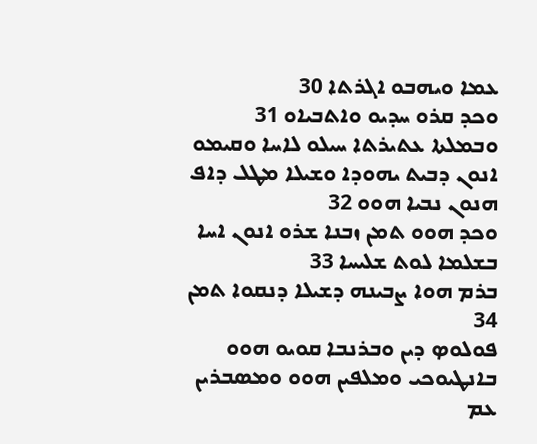ܥܡܐ ܘܝܗܒܘ ܐܓܪܬܐ 30
ܘܟܕ ܩܪܘ ܚܕܝܘ ܘܐܬܒܝܐܘ 31
ܘܒܡܠܬܐ ܥܬܝܪܬܐ ܚܝܠܘ ܠܐܚܐ ܘܩܝܡܘ ܐܢܘܢ ܕܒܝܬ ܝܗܘܕܐ ܘܫܝܠܐ ܡܛܠ ܕܐܦ ܗܢܘܢ ܢܒܝܐ ܗܘܘ 32
ܘܟܕ ܗܘܘ ܬܡܢ ܙܒܢܐ ܫܪܘ ܐܢܘܢ ܐܚܐ ܒܫܠܡܐ ܠܘܬ ܫܠܝܚܐ 33
ܒܪܡ ܗܘܐ ܨܒܝܢܗ ܕܫܝܠܐ ܕܢܩܘܐ ܬܡܢ 34
ܦܘܠܘܤ ܕܝܢ ܘܒܪܢܒܐ ܩܘܝܘ ܗܘܘ ܒܐܢܛܝܘܟܝ ܘܡܠܦܝܢ ܗܘܘ ܘܡܤܒܪܝܢ ܥܡ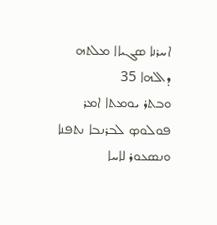ܐܚܪܢܐ ܤܓܝܐܐ ܡܠܬܗ ܕܐܠܗܐ 35
ܘܒܬܪ ܝܘܡܬܐ ܐܡܪ ܦܘܠܘܤ ܠܒܪܢܒܐ ܢܬܦܢܐ ܘܢܤܥܘܪ ܠܐܚܐ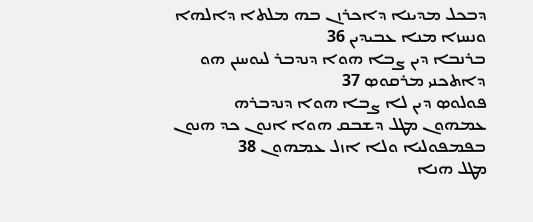ܕܒܟܠ ܡܕܝܢܐ ܕܐܟܪܙܢ ܒܗ ܡܠܬܐ ܕܐܠܗܐ ܘܢܚܙܐ ܡܢܐ ܥܒܝܕܝܢ 36
ܒܪܢܒܐ ܕܝܢ ܨܒܐ ܗܘܐ ܕܢܕܒܪ ܠܝܘܚܢܢ ܗܘ ܕܐܬܟܢܝ ܡܪܩܘܤ 37
ܦܘܠܘܤ ܕܝܢ ܠܐ ܨܒܐ ܗܘܐ ܕܢܕܒܪܗ ܥܡܗܘܢ ܡܛܠ ܕܫܒܩ ܗܘܐ ܐܢܘܢ ܟܕ ܗܢܘܢ ܒܦܡܦܘܠܝܐ ܘܠܐ ܐܙܠ ܥܡܗܘܢ 38
ܡܛܠ ܗܢܐ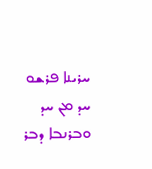ܚܪܝܢܐ ܦܪܫܘ ܚܕ ܡܢ ܚܕ ܘܒܪܢܒܐ ܕܒܪ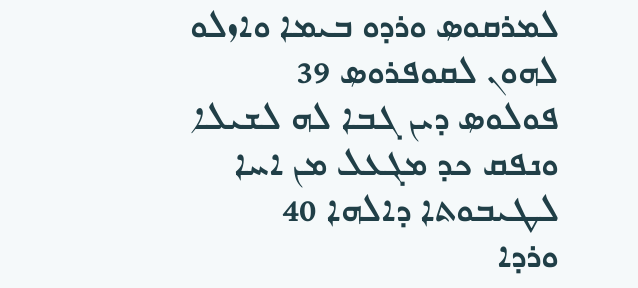ܠܡܪܩܘܤ ܘܪܕܘ ܒܝܡܐ ܘܐܙܠܘ ܠܗܘܢ ܠܩܘܦܪܘܤ 39
ܦܘܠܘܤ ܕܝܢ ܓܒܐ ܠܗ ܠܫܝܠܐ ܘܢܦܩ ܟܕ ܡܓܥܠ ܡܢ ܐܚܐ ܠܛܝܒܘܬܐ ܕܐܠܗܐ 40
ܘܪܕܐ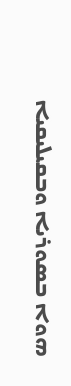ܗܘܐ ܒܤܘܪܝܐ ܘܒܩܝܠܝܩܝܐ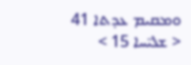ܘܡܩܝܡ ܥܕܬܐ 41
< ܫܠܝ̈ܚܐ 15 >